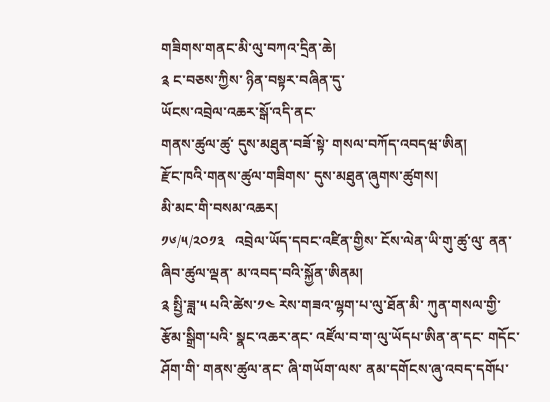གཟིགས་གནང་མི་ལུ་བཀའ་དྲིན་ཆེ།
༉ ང་བཅས་ཀྱིས་ ཉིན་བསྟར་བཞིན་དུ་
ཡོངས་འབྲེལ་འཆར་སྒོ་འདི་ནང་
གནས་ཚུལ་ཚུ་ དུས་མཐུན་བཟོ་སྟེ་ གསལ་བཀོད་འབདཝ་ཨིན།
རྫོང་ཁའི་གནས་ཚུལ་གཟིགས་ དུས་མཐུན་ཞུགས་ཚུགས།
མི་མང་གི་བསམ་འཆར།
༡༦/༥/༢༠༡༣   འབྲེལ་ཡོད་དབང་འཛིན་གྱིས་ ངོས་ལེན་ཡི་གུ་ཚུ་ལུ་ ནན་ཞིབ་ཚུལ་ལྡན་ མ་འབད་བའི་སྐྱོན་ཨིནམ།
༉ སྤྱི་ཟླ་༥ པའི་ཚེས་༡༤ རེས་གཟའ་ལྷག་པ་ལུ་ཐོན་མི་ ཀུན་གསལ་གྱི་ རྩོམ་སྒྲིག་པའི་ སྣང་འཆར་ནང་ འཛོལ་བ་ག་ལུ་ཡོདཔ་ཨིན་ན་དང་ གདོང་ཤོག་གི་ གནས་ཚུལ་ནང་ ཞི་གཡོག་ལས་ ནམ་དགོངས་ཞུ་འབད་དགོཔ་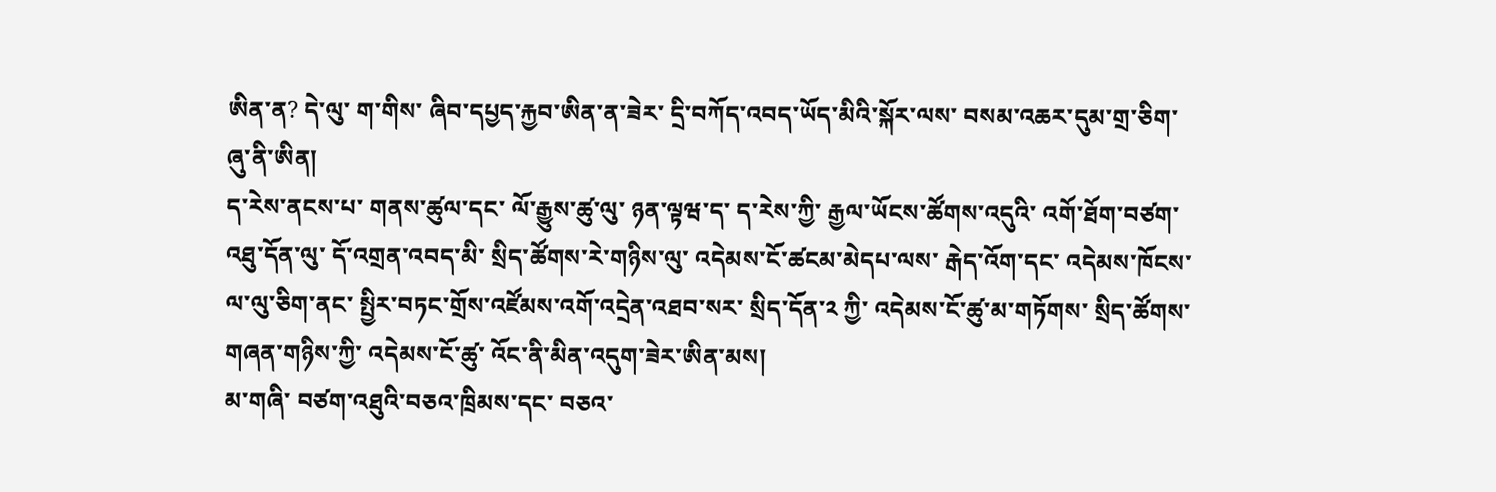ཨིན་ན? དེ་ལུ་ ག་གིས་ ཞིབ་དཔྱད་རྐྱབ་ཨིན་ན་ཟེར་ དྲི་བཀོད་འབད་ཡོད་མིའི་སྐོར་ལས་ བསམ་འཆར་དུམ་གྲ་ཅིག་ ཞུ་ནི་ཨིན།
ད་རེས་ནངས་པ་ གནས་ཚུལ་དང་ ལོ་རྒྱུས་ཚུ་ལུ་ ཉན་ལྟཝ་ད་ ད་རེས་ཀྱི་ རྒྱལ་ཡོངས་ཚོགས་འདུའི་ འགོ་ཐོག་བཙག་འཐུ་དོན་ལུ་ དོ་འགྲན་འབད་མི་ སྲིད་ཚོགས་རེ་གཉིས་ལུ་ འདེམས་ངོ་ཚངམ་མེདཔ་ལས་ རྒེད་འོག་དང་ འདེམས་ཁོངས་ལ་ལུ་ཅིག་ནང་ སྤྱིར་བཏང་གྲོས་འཛོམས་འགོ་འདྲེན་འཐབ་སར་ སྲིད་དོན་༢ ཀྱི་ འདེམས་ངོ་ཚུ་མ་གཏོགས་ སྲིད་ཚོགས་གཞན་གཉིས་ཀྱི་ འདེམས་ངོ་ཚུ་ འོང་ནི་མིན་འདུག་ཟེར་ཨིན་མས།
མ་གཞི་ བཙག་འཐུའི་བཅའ་ཁྲིམས་དང་ བཅའ་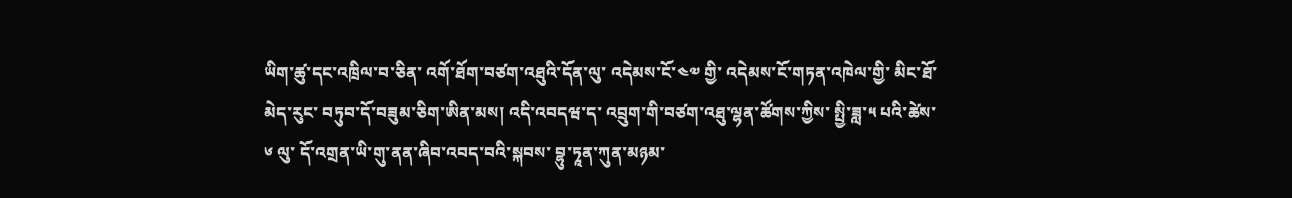ཡིག་ཚུ་དང་འཁྲིལ་བ་ཅིན་ འགོ་ཐོག་བཙག་འཐུའི་དོན་ལུ་ འདེམས་ངོ་༤༧ གྱི་ འདེམས་ངོ་གཏན་འཁེལ་གྱི་ མིང་ཐོ་མེད་རུང་ བཏུབ་དོ་བཟུམ་ཅིག་ཨིན་མས། འདི་འབདཝ་ད་ འབྲུག་གི་བཙག་འཐུ་ལྷན་ཚོགས་ཀྱིས་ སྤྱི་ཟླ་༥ པའི་ཚེས་༦ ལུ་ དོ་འགྲན་ཡི་གུ་ནན་ཞིབ་འབད་བའི་སྐབས་ བྷུ་ཏཱན་ཀུན་མཉམ་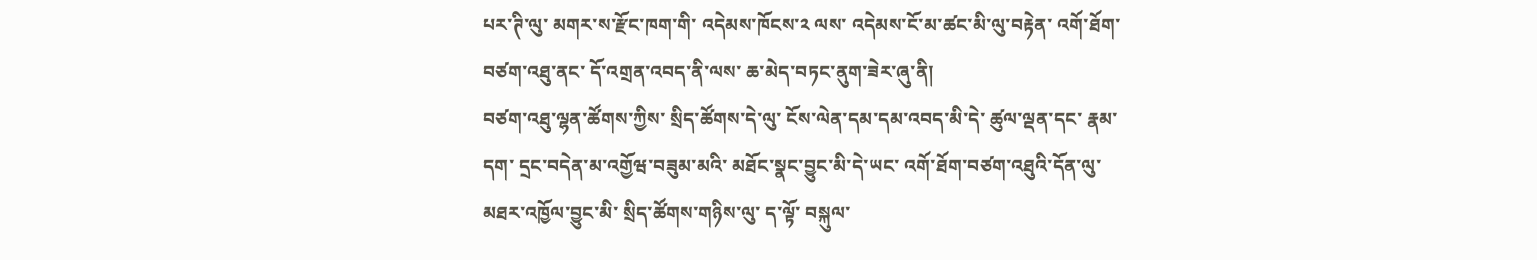པར་ཊི་ལུ་ མགར་ས་རྫོང་ཁག་གི་ འདེམས་ཁོངས་༢ ལས་ འདེམས་ངོ་མ་ཚང་མི་ལུ་བརྟེན་ འགོ་ཐོག་བཙག་འཐུ་ནང་ དོ་འགྲན་འབད་ནི་ལས་ ཆ་མེད་བཏང་ནུག་ཟེར་ཞུ་ནི།
བཙག་འཐུ་ལྷན་ཚོགས་ཀྱིས་ སྲིད་ཚོགས་དེ་ལུ་ ངོས་ལེན་དམ་དམ་འབད་མི་དེ་ ཚུལ་ལྡན་དང་ རྣམ་དག་ དྲང་བདེན་མ་འགྱོཝ་བཟུམ་མའི་ མཐོང་སྣང་བྱུང་མི་དེ་ཡང་ འགོ་ཐོག་བཙག་འཐུའི་དོན་ལུ་ མཐར་འཁྱོལ་བྱུང་མི་ སྲིད་ཚོགས་གཉིས་ལུ་ ད་ལྟོ་ བསྐུལ་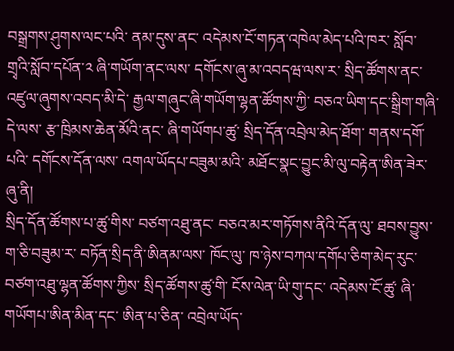བསྒྲགས་ཤུགས་ལང་པའི་ ནམ་དུས་ནང་ འདེམས་ངོ་གཏན་འཁེལ་མེད་པའི་ཁར་ སློབ་གྲྭའི་སློབ་དཔོན་༢ ཞི་གཡོག་ནང་ལས་ དགོངས་ཞུ་མ་འབདཝ་ལས་ར་ སྲིད་ཚོགས་ནང་ འཛུལ་ཞུགས་འབད་མི་དེ་ རྒྱལ་གཞུང་ཞི་གཡོག་ལྷན་ཚོགས་ཀྱི་ བཅའ་ཡིག་དང་སྒྲིག་གཞི་ དེ་ལས་ རྩ་ཁྲིམས་ཆེན་མོའི་ནང་ ཞི་གཡོགཔ་ཚུ་ སྲིད་དོན་འབྲེལ་མེད་ཐོག་ གནས་དགོ་པའི་ དགོངས་དོན་ལས་ འགལ་ཡོདཔ་བཟུམ་མའི་ མཐོང་སྣང་བྱུང་མི་ལུ་བརྟེན་ཨིན་ཟེར་ཞུ་ནི།
སྲིད་དོན་ཚོགས་པ་ཚུ་གིས་ བཙག་འཐུ་ནང་ བཅའ་མར་གཏོགས་ནིའི་དོན་ལུ་ ཐབས་བྱུས་ག་ཅི་བཟུམ་ར་ བཏོན་སྲིད་ནི་ཨིནམ་ལས་ ཁོང་ལུ་ ཁ་ཉེས་བཀལ་དགོཔ་ཅིག་མེད་རུང་ བཙག་འཐུ་ལྷན་ཚོགས་ཀྱིས་ སྲིད་ཚོགས་ཚུ་གི་ ངོས་ལེན་ཡི་གུ་དང་ འདེམས་ངོ་ཚུ་ ཞི་གཡོགཔ་ཨིན་མིན་དང་ ཨིན་པ་ཅིན་ འབྲེལ་ཡོད་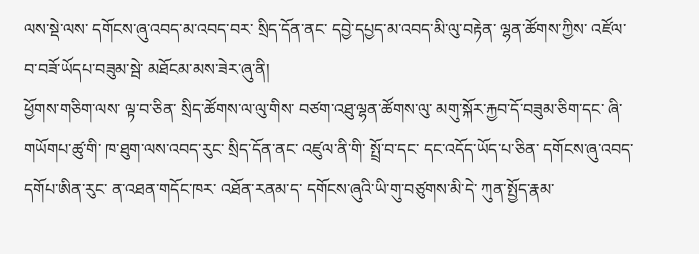ལས་སྡེ་ལས་ དགོངས་ཞུ་འབད་མ་འབད་བར་ སྲིད་དོན་ནང་ དབྱེ་དཔྱད་མ་འབད་མི་ལུ་བརྟེན་ ལྷན་ཚོགས་ཀྱིས་ འཛོལ་བ་བཟོ་ཡོདཔ་བཟུམ་སྦེ་ མཐོངམ་མས་ཟེར་ཞུ་ནི།
ཕྱོགས་གཅིག་ལས་ ལྟ་བ་ཅིན་ སྲིད་ཚོགས་ལ་ལུ་གིས་ བཙག་འཐུ་ལྷན་ཚོགས་ལུ་ མགུ་སྐོར་རྐྱབ་དོ་བཟུམ་ཅིག་དང་ ཞི་གཡོགཔ་ཚུ་གི་ ཁ་ཐུག་ལས་འབད་རུང་ སྲིད་དོན་ནང་ འཛུལ་ནི་གི་ སྤྲོ་བ་དང་ དང་འདོད་ཡོད་པ་ཅིན་ དགོངས་ཞུ་འབད་དགོཔ་ཨིན་རུང་ ན་འཐན་གདོང་ཁར་ འཐོན་རནམ་ད་ དགོངས་ཞུའི་ཡི་གུ་བཙུགས་མི་དེ་ ཀུན་སྤྱོད་རྣམ་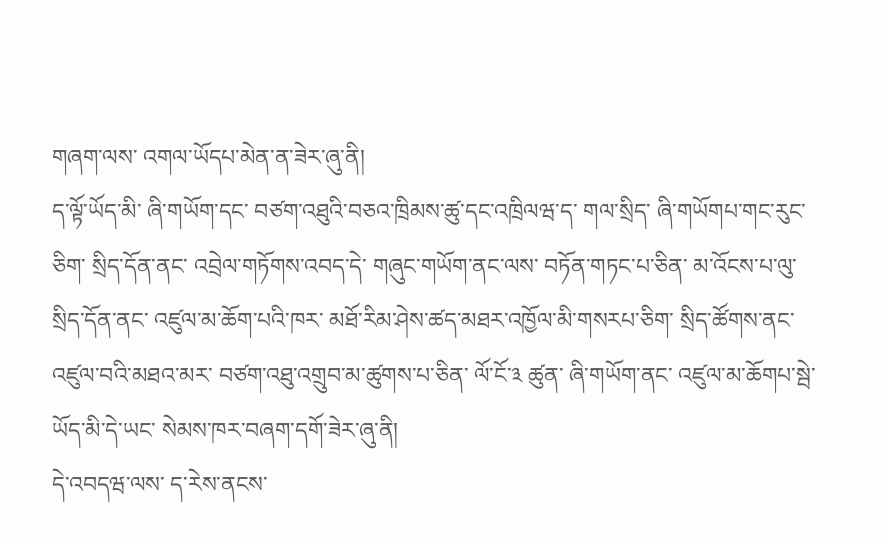གཞག་ལས་ འགལ་ཡོདཔ་མེན་ན་ཟེར་ཞུ་ནི།
ད་ལྟོ་ཡོད་མི་ ཞི་གཡོག་དང་ བཙག་འཐུའི་བཅའ་ཁྲིམས་ཚུ་དང་འཁྲིལཝ་ད་ གལ་སྲིད་ ཞི་གཡོགཔ་གང་རུང་ཅིག་ སྲིད་དོན་ནང་ འབྲེལ་གཏོགས་འབད་དེ་ གཞུང་གཡོག་ནང་ལས་ བཏོན་གཏང་པ་ཅིན་ མ་འོངས་པ་ལུ་ སྲིད་དོན་ནང་ འཛུལ་མ་ཆོག་པའི་ཁར་ མཐོ་རིམ་ཤེས་ཚད་མཐར་འཁྱོལ་མི་གསརཔ་ཅིག་ སྲིད་ཚོགས་ནང་ འཛུལ་བའི་མཐའ་མར་ བཙག་འཐུ་འགྲུབ་མ་ཚུགས་པ་ཅིན་ ལོ་ངོ་༣ ཚུན་ ཞི་གཡོག་ནང་ འཛུལ་མ་ཆོགཔ་སྦེ་ ཡོད་མི་དེ་ཡང་ སེམས་ཁར་བཞག་དགོ་ཟེར་ཞུ་ནི།
དེ་འབདཝ་ལས་ ད་རེས་ནངས་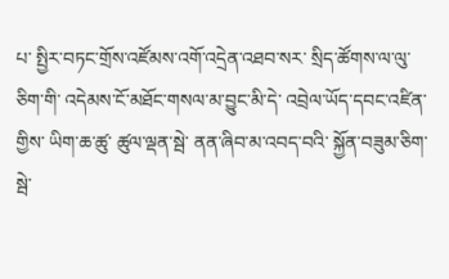པ་ སྤྱིར་བཏང་གྲོས་འཛོམས་འགོ་འདྲེན་འཐབ་སར་ སྲིད་ཚོགས་ལ་ལུ་ཅིག་གི་ འདེམས་ངོ་མཐོང་གསལ་མ་བྱུང་མི་དེ་ འབྲེལ་ཡོད་དབང་འཛིན་གྱིས་ ཡིག་ཆ་ཚུ་ ཚུལ་ལྡན་སྦེ་ ནན་ཞིབ་མ་འབད་བའི་ སྐྱོན་བཟུམ་ཅིག་སྦེ་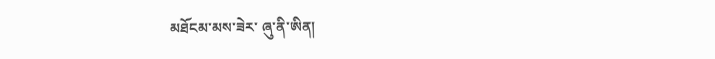མཐོངམ་མས་ཟེར་ ཞུ་ནི་ཨིན།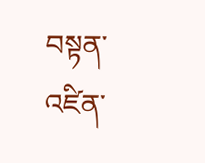བསྟན་འཛིན་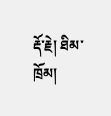རྡོ་རྗེ། ཐིམ་ཁྲོམ།